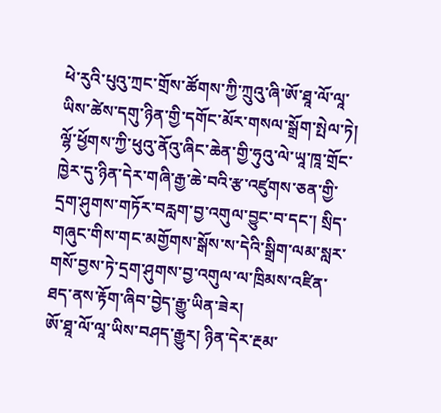ཕེ་རུའི་པུའུ་ཀྲང་གྲོས་ཚོགས་ཀྱི་ཀྲུའུ་ཞི་ཨོ་ཐཱ་ལོ་ལཱ་ཡིས་ཚེས་དགུ་ཉིན་གྱི་དགོང་མོར་གསལ་སྒྲོག་སྤེལ་ཏེ། ལྷོ་ཕྱོགས་ཀྱི་ཕུའུ་ནོའུ་ཞིང་ཆེན་གྱི་ཧུའུ་ལེ་ཡཱ་ཁཱ་གྲོང་ཁྱེར་དུ་ཉིན་དེར་གཞི་རྒྱ་ཆེ་བའི་རྩ་འཛུགས་ཅན་གྱི་དྲག་ཤུགས་གཏོར་བརླག་བྱ་འགུལ་བྱུང་བ་དང་། སྲིད་གཞུང་གིས་གང་མགྱོགས་སྒོས་ས་དེའི་སྒྲིག་ལམ་སླར་གསོ་བྱས་ཏེ་དྲག་ཤུགས་བྱ་འགུལ་ལ་ཁྲིམས་འཛིན་ཐད་ནས་རྟོག་ཞིབ་བྱེད་རྒྱུ་ཡིན་ཟེར།
ཨོ་ཐཱ་ལོ་ལཱ་ཡིས་བཤད་རྒྱུར། ཉིན་དེར་རྔམ་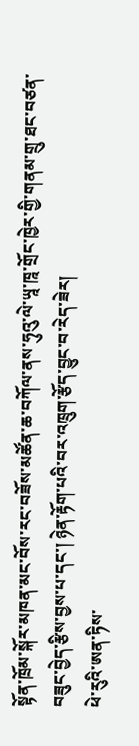སྟོན་ཁྲོམ་སྐོར་མཁན་མང་བོས་རང་བཟོས་མཚོན་ཆ་བཀོལ་ནས་ཧུའུ་ལེ་ཡཱ་ཁཱ་གྲོང་ཁྱེར་གྱི་གནམ་གྲུ་ཐང་བཙན་བཟུང་བྱེད་རྩིས་བྱས་པ་དང་། ཉེན་རྟོག་པའི་བར་འཁྲུག་རྩོད་བྱུང་བ་རེད་ཟེར།
ཕེ་རུའི་ཨན་ཏིས་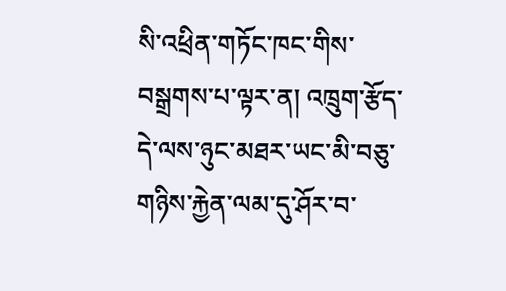སི་འཕྲིན་གཏོང་ཁང་གིས་བསྒྲགས་པ་ལྟར་ན། འཁྲུག་རྩོད་དེ་ལས་ཉུང་མཐར་ཡང་མི་བཅུ་གཉིས་རྐྱེན་ལམ་དུ་ཤོར་བ་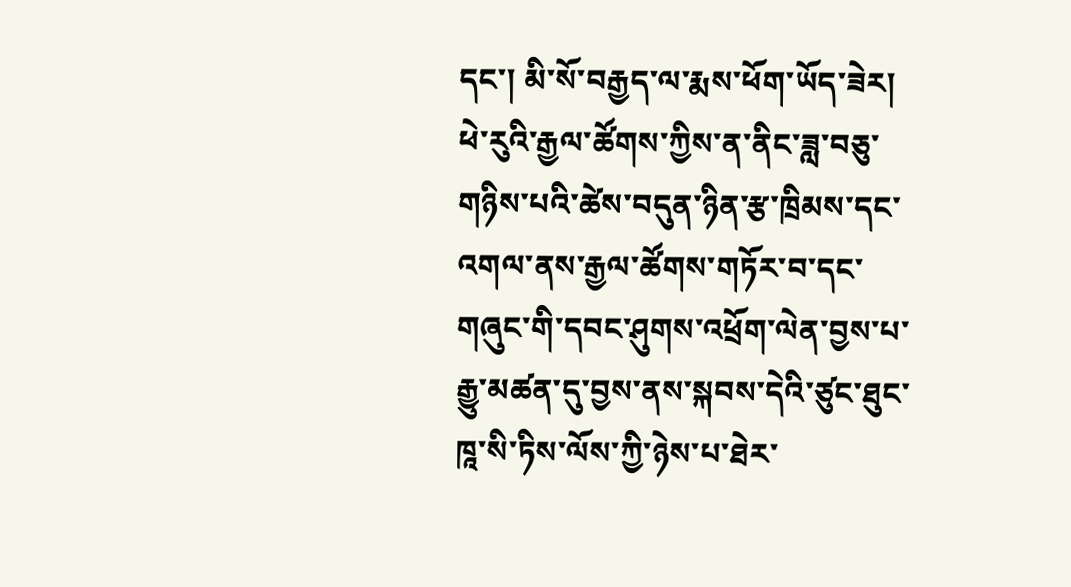དང་། མི་སོ་བརྒྱད་ལ་རྨས་ཕོག་ཡོད་ཟེར།
ཕེ་རུའི་རྒྱལ་ཚོགས་ཀྱིས་ན་ནིང་ཟླ་བཅུ་གཉིས་པའི་ཚེས་བདུན་ཉིན་རྩ་ཁྲིམས་དང་འགལ་ནས་རྒྱལ་ཚོགས་གཏོར་བ་དང་གཞུང་གི་དབང་ཤུགས་འཕྲོག་ལེན་བྱས་པ་རྒྱུ་མཚན་དུ་བྱས་ནས་སྐབས་དེའི་ཙུང་ཐུང་ཁཱ་སི་ཏིས་ལོས་ཀྱི་ཉེས་པ་ཐེར་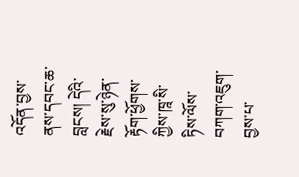འདོན་བྱས་ནས་དབང་ཆ་བླངས། དེའི་རྗེས་སུ་ཉེན་རྟོག་ཕྱོགས་ཀྱིས་ཁཱ་སི་ཏིས་ལོས་བཀག་འཇུག་བྱས་པ་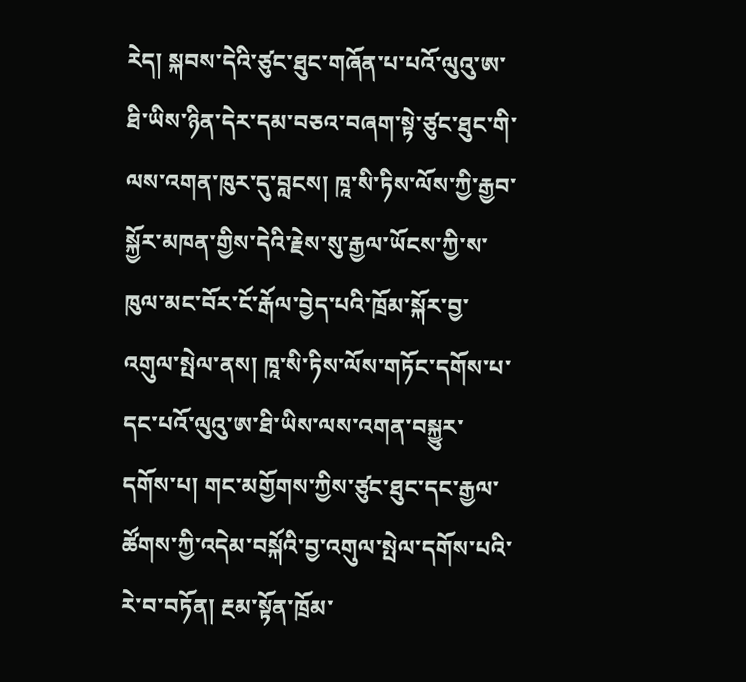རེད། སྐབས་དེའི་ཙུང་ཐུང་གཞོན་པ་པའོ་ལུའུ་ཨ་ཐི་ཡིས་ཉིན་དེར་དམ་བཅའ་བཞག་སྟེ་ཙུང་ཐུང་གི་ལས་འགན་ཁུར་དུ་བླངས། ཁཱ་སི་ཏིས་ལོས་ཀྱི་རྒྱབ་སྐྱོར་མཁན་གྱིས་དེའི་རྗེས་སུ་རྒྱལ་ཡོངས་ཀྱི་ས་ཁུལ་མང་བོར་ངོ་རྒོལ་བྱེད་པའི་ཁྲོམ་སྐོར་བྱ་འགུལ་སྤེལ་ནས། ཁཱ་སི་ཏིས་ལོས་གཏོང་དགོས་པ་དང་པའོ་ལུའུ་ཨ་ཐི་ཡིས་ལས་འགན་བསྐྱུར་དགོས་པ། གང་མགྱོགས་ཀྱིས་ཙུང་ཐུང་དང་རྒྱལ་ཚོགས་ཀྱི་འདེམ་བསྐོའི་བྱ་འགུལ་སྤེལ་དགོས་པའི་རེ་བ་བཏོན། རྔམ་སྟོན་ཁྲོམ་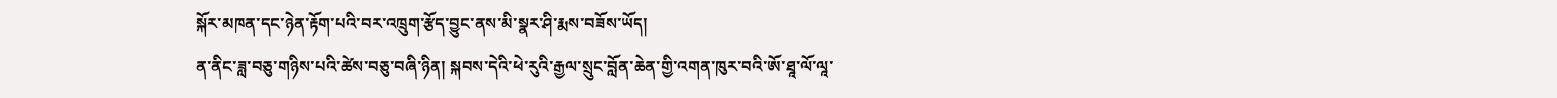སྐོར་མཁན་དང་ཉེན་རྟོག་པའི་བར་འཁྲུག་རྩོད་བྱུང་ནས་མི་སྣར་ཤི་རྨས་བཟོས་ཡོད།
ན་ནིང་ཟླ་བཅུ་གཉིས་པའི་ཚེས་བཅུ་བཞི་ཉིན། སྐབས་དེའི་ཕེ་རུའི་རྒྱལ་སྲུང་བློན་ཆེན་གྱི་འགན་ཁུར་བའི་ཨོ་ཐཱ་ལོ་ལཱ་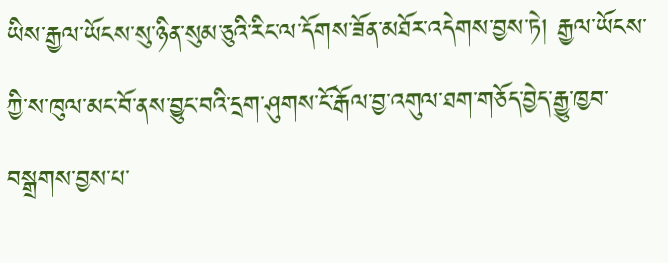ཡིས་རྒྱལ་ཡོངས་སུ་ཉིན་སུམ་ཅུའི་རིང་ལ་དོགས་ཟོན་མཐོར་འདེགས་བྱས་ཏེ། རྒྱལ་ཡོངས་ཀྱི་ས་ཁུལ་མང་བོ་ནས་བྱུང་བའི་དྲག་ཤུགས་ངོ་རྒོལ་བྱ་འགུལ་ཐག་གཅོད་བྱེད་རྒྱུ་ཁྱབ་བསྒྲགས་བྱས་པ་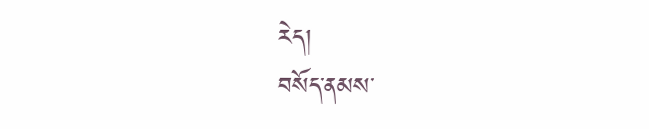རེད།
བསོད་ནམས་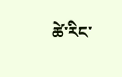ཚེ་རིང་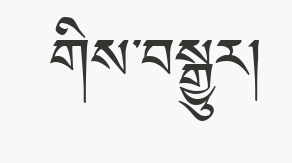གིས་བསྒྱུར།